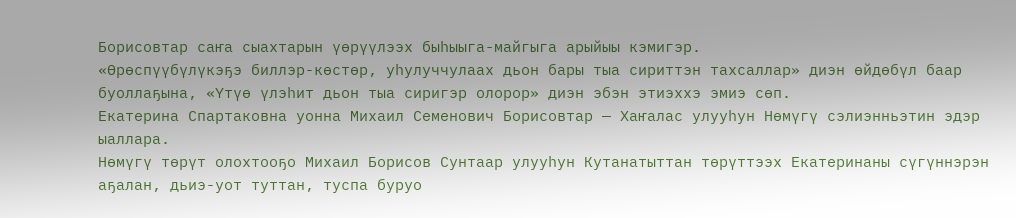Борисовтар саҥа сыахтарын үөрүүлээх быһыыга-майгыга арыйыы кэмигэр.
«Өрөспүүбүлүкэҕэ биллэр-көстөр, уһулуччулаах дьон бары тыа сириттэн тахсаллар» диэн өйдөбүл баар буоллаҕына, «Үтүө үлэһит дьон тыа сиригэр олорор» диэн эбэн этиэххэ эмиэ сөп.
Екатерина Спартаковна уонна Михаил Семенович Борисовтар — Хаҥалас улууһун Нөмүгү сэлиэнньэтин эдэр ыаллара.
Нөмүгү төрүт олохтооҕо Михаил Борисов Сунтаар улууһун Кутанатыттан төрүттээх Екатеринаны сүгүннэрэн аҕалан, дьиэ-уот туттан, туспа буруо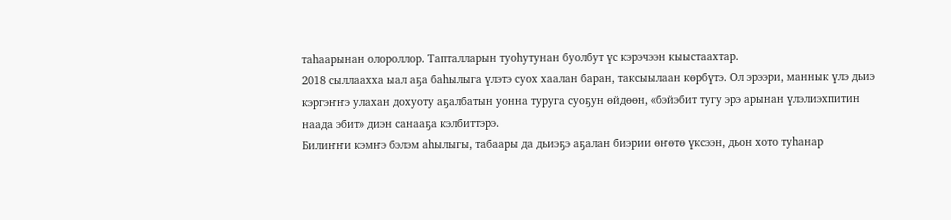таһаарынан олороллор. Тапталларын туоһутунан буолбут үс кэрэчээн кыыстаахтар.
2018 сыллаахха ыал аҕа баһылыга үлэтэ суох хаалан баран, таксыылаан көрбүтэ. Ол эрээри, маннык үлэ дьиэ кэргэҥҥэ улахан дохуоту аҕалбатын уонна туруга суоҕун өйдөөн, «бэйэбит тугу эрэ арынан үлэлиэхпитин наада эбит» диэн санааҕа кэлбиттэрэ.
Билиҥҥи кэмҥэ бэлэм аһылыгы, табаары да дьиэҕэ аҕалан биэрии өҥөтө үксээн, дьон хото туһанар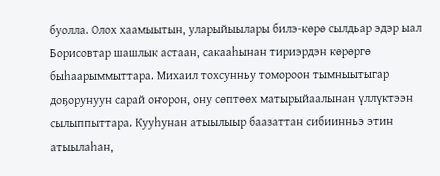буолла. Олох хаамыытын, уларыйыылары билэ-көрө сылдьар эдэр ыал Борисовтар шашлык астаан, сакааһынан тириэрдэн көрөргө быһаарыммыттара. Михаил тохсунньу томороон тымныытыгар доҕорунуун сарай оҥорон, ону сөптөөх матырыйаалынан үллүктээн сылыппыттара. Кууһунан атыылыыр баазаттан сибиинньэ этин атыылаһан,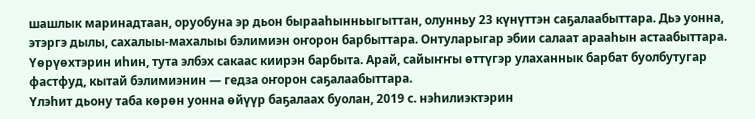шашлык маринадтаан, оруобуна эр дьон бырааһынньыгыттан, олунньу 23 күнүттэн саҕалаабыттара. Дьэ уонна, этэргэ дылы, сахалыы-махалыы бэлимиэн оҥорон барбыттара. Онтуларыгар эбии салаат арааһын астаабыттара. Үөрүөхтэрин иһин, тута элбэх сакаас киирэн барбыта. Арай, сайыҥҥы өттүгэр улаханнык барбат буолбутугар фастфуд, кытай бэлимиэнин — гедза оҥорон саҕалаабыттара.
Үлэһит дьону таба көрөн уонна өйүүр баҕалаах буолан, 2019 с. нэһилиэктэрин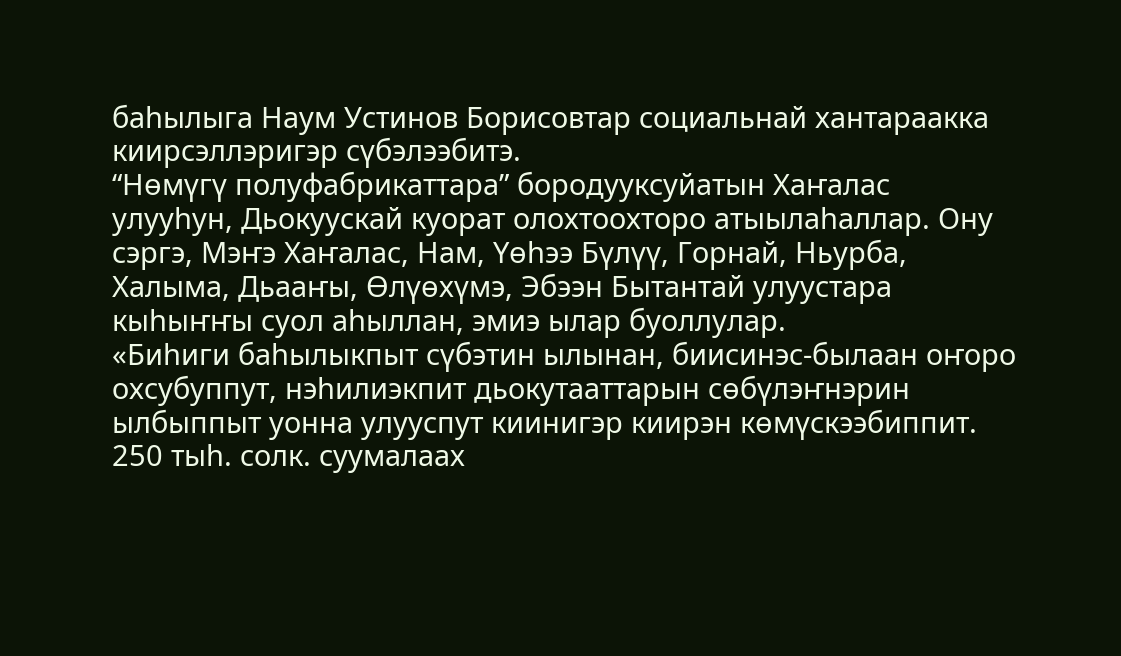баһылыга Наум Устинов Борисовтар социальнай хантараакка киирсэллэригэр сүбэлээбитэ.
“Нөмүгү полуфабрикаттара” бородууксуйатын Хаҥалас улууһун, Дьокуускай куорат олохтоохторо атыылаһаллар. Ону сэргэ, Мэҥэ Хаҥалас, Нам, Үөһээ Бүлүү, Горнай, Ньурба, Халыма, Дьааҥы, Өлүөхүмэ, Эбээн Бытантай улуустара кыһыҥҥы суол аһыллан, эмиэ ылар буоллулар.
«Биһиги баһылыкпыт сүбэтин ылынан, биисинэс-былаан оҥоро охсубуппут, нэһилиэкпит дьокутааттарын сөбүлэҥнэрин ылбыппыт уонна улууспут киинигэр киирэн көмүскээбиппит.
250 тыһ. солк. суумалаах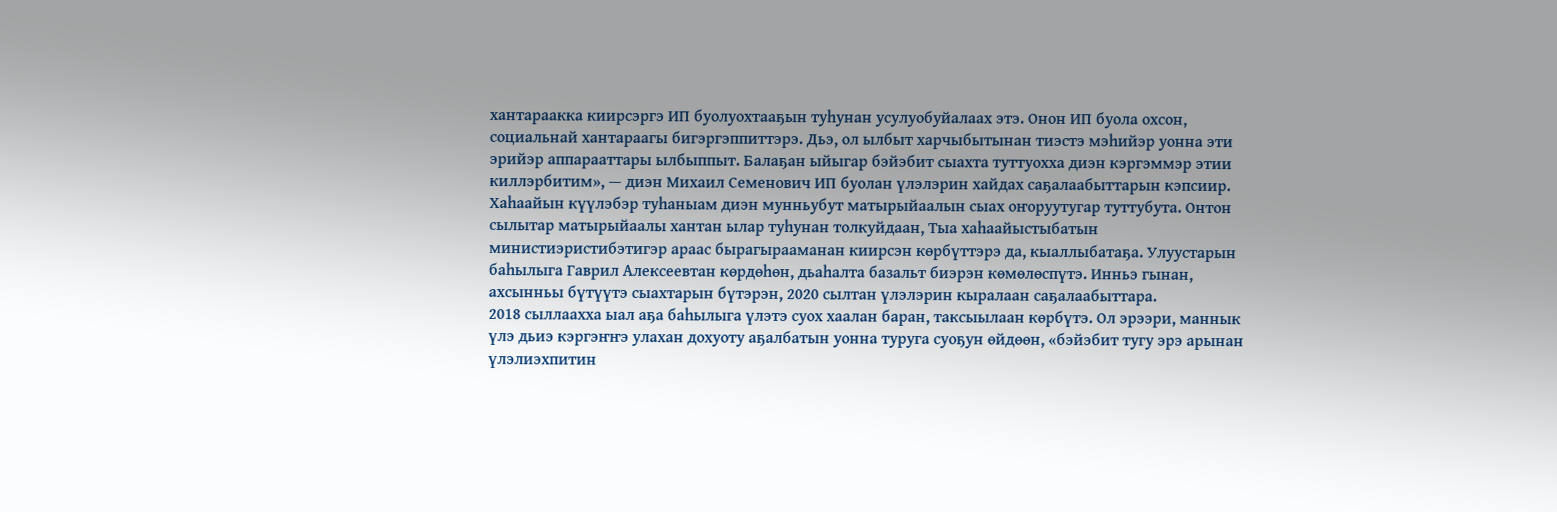хантараакка киирсэргэ ИП буолуохтааҕын туһунан усулуобуйалаах этэ. Онон ИП буола охсон, социальнай хантараагы бигэргэппиттэрэ. Дьэ, ол ылбыт харчыбытынан тиэстэ мэһийэр уонна эти эрийэр аппарааттары ылбыппыт. Балаҕан ыйыгар бэйэбит сыахта туттуохха диэн кэргэммэр этии киллэрбитим», — диэн Михаил Семенович ИП буолан үлэлэрин хайдах саҕалаабыттарын кэпсиир.
Хаһаайын күүлэбэр туһаныам диэн мунньубут матырыйаалын сыах оҥоруутугар туттубута. Онтон сылытар матырыйаалы хантан ылар туһунан толкуйдаан, Тыа хаһаайыстыбатын министиэристибэтигэр араас бырагырааманан киирсэн көрбүттэрэ да, кыаллыбатаҕа. Улуустарын баһылыга Гаврил Алексеевтан көрдөһөн, дьаһалта базальт биэрэн көмөлөспүтэ. Инньэ гынан, ахсынньы бүтүүтэ сыахтарын бүтэрэн, 2020 сылтан үлэлэрин кыралаан саҕалаабыттара.
2018 сыллаахха ыал аҕа баһылыга үлэтэ суох хаалан баран, таксыылаан көрбүтэ. Ол эрээри, маннык үлэ дьиэ кэргэҥҥэ улахан дохуоту аҕалбатын уонна туруга суоҕун өйдөөн, «бэйэбит тугу эрэ арынан үлэлиэхпитин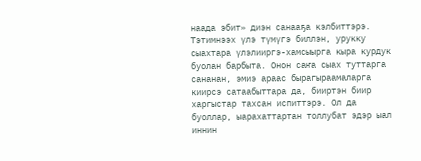наада эбит» диэн санааҕа кэлбиттэрэ.
Тэтимнээх үлэ түмүгэ биллэн, урукку сыахтара үлэлииргэ-хамсыырга кыра курдук буолан барбыта. Онон саҥа сыах туттарга сананан, эмиэ араас бырагыраамаларга киирсэ сатаабыттара да, бииртэн биир харгыстар тахсан испиттэрэ. Ол да буоллар, ыарахаттартан толлубат эдэр ыал иннин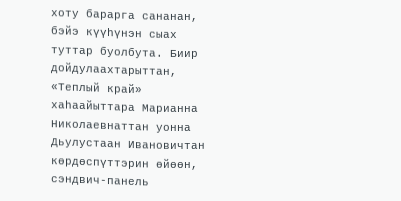хоту барарга сананан, бэйэ күүһүнэн сыах туттар буолбута. Биир дойдулаахтарыттан, «Теплый край» хаһаайыттара Марианна Николаевнаттан уонна Дьулустаан Ивановичтан көрдөспүттэрин өйөөн, сэндвич-панель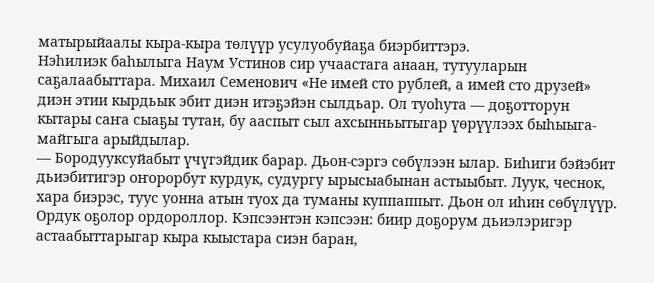матырыйаалы кыра-кыра төлүүр усулуобуйаҕа биэрбиттэрэ.
Нэһилиэк баһылыга Наум Устинов сир учаастага анаан, тутууларын саҕалаабыттара. Михаил Семенович «Не имей сто рублей, а имей сто друзей» диэн этии кырдьык эбит диэн итэҕэйэн сылдьар. Ол туоһута — доҕотторун кытары саҥа сыаҕы тутан, бу ааспыт сыл ахсынньытыгар үөрүүлээх быһыыга-майгыга арыйдылар.
— Бородууксуйабыт үчүгэйдик барар. Дьон-сэргэ сөбүлээн ылар. Биһиги бэйэбит дьиэбитигэр оҥорорбут курдук, судургу ырысыабынан астыыбыт. Луук, чеснок, хара биэрэс, туус уонна атын туох да туманы куппаппыт. Дьон ол иһин сөбүлүүр. Ордук оҕолор ордороллор. Кэпсээнтэн кэпсээн: биир доҕорум дьиэлэригэр астаабыттарыгар кыра кыыстара сиэн баран,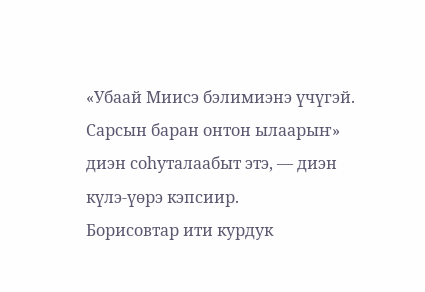«Убаай Миисэ бэлимиэнэ үчүгэй. Сарсын баран онтон ылаарыҥ» диэн соһуталаабыт этэ, — диэн күлэ-үөрэ кэпсиир.
Борисовтар ити курдук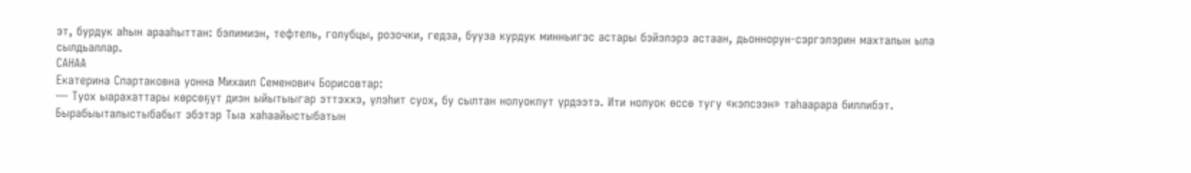эт, бурдук аһын арааһыттан: бэлимиэн, тефтель, голубцы, розочки, гедза, бууза курдук минньигэс астары бэйэлэрэ астаан, дьоннорун-сэргэлэрин махталын ыла сылдьаллар.
САНАА
Екатерина Спартаковна уонна Михаил Семенович Борисовтар:
— Туох ыарахаттары көрсөҕүт диэн ыйытыыгар эттэххэ, үлэһит суох, бу сылтан нолуокпут үрдээтэ. Ити нолуок өссө тугу «кэпсээн» таһаарара биллибэт. Бырабыыталыстыбабыт эбэтэр Тыа хаһаайыстыбатын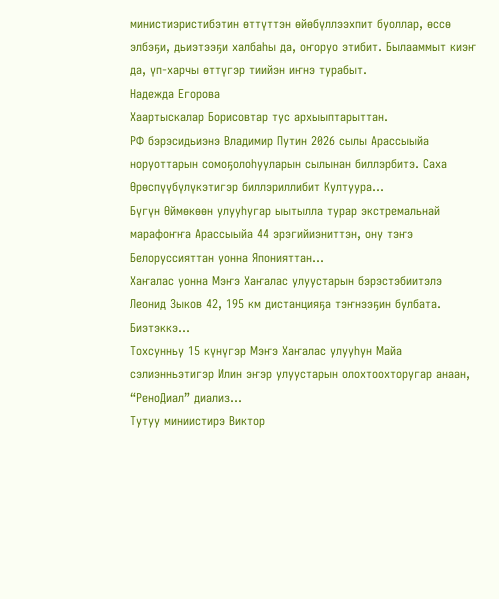министиэристибэтин өттүттэн өйөбүллээхпит буоллар, өссө элбэҕи, дьиэтээҕи халбаһы да, оҥоруо этибит. Былааммыт киэҥ да, үп-харчы өттүгэр тиийэн иҥнэ турабыт.
Надежда Егорова
Хаартыскалар Борисовтар тус архыыптарыттан.
РФ бэрэсидьиэнэ Владимир Путин 2026 сылы Арассыыйа норуоттарын сомоҕолоһууларын сылынан биллэрбитэ. Саха Өрөспүүбүлүкэтигэр биллэриллибит Култуура…
Бүгүн Өймөкөөн улууһугар ыытылла турар экстремальнай марафоҥҥа Арассыыйа 44 эрэгийиэниттэн, ону тэҥэ Белоруссияттан уонна Японияттан…
Хаҥалас уонна Мэҥэ Хаҥалас улуустарын бэрэстэбиитэлэ Леонид Зыков 42, 195 км дистанцияҕа тэҥнээҕин булбата. Биэтэккэ…
Тохсунньу 15 күнүгэр Мэҥэ Хаҥалас улууһун Майа сэлиэнньэтигэр Илин эҥэр улуустарын олохтоохторугар анаан, “РеноДиал” диализ…
Тутуу миниистирэ Виктор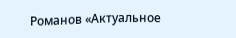Романов «Актуальное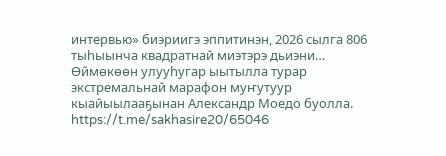интервью» биэриигэ эппитинэн, 2026 сылга 806 тыһыынча квадратнай миэтэрэ дьиэни…
Өймөкөөн улууһугар ыытылла турар экстремальнай марафон муҥутуур кыайыылааҕынан Александр Моедо буолла. https://t.me/sakhasire20/65046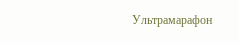Ультрамарафон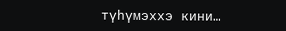түһүмэххэ кини…